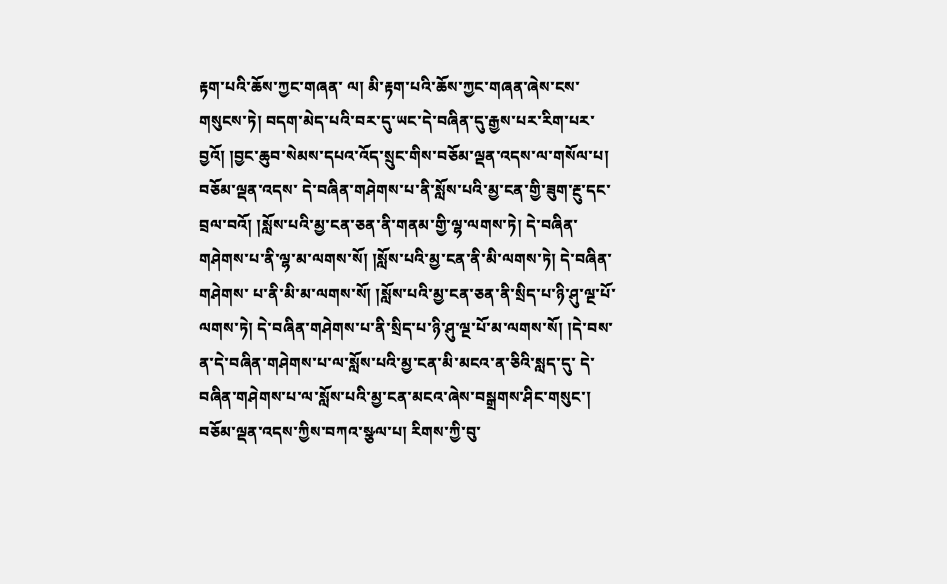རྟག་པའི་ཆོས་ཀྱང་གཞན་ ལ། མི་རྟག་པའི་ཆོས་ཀྱང་གཞན་ཞེས་ངས་གསུངས་ཏེ། བདག་མེད་པའི་བར་དུ་ཡང་དེ་བཞིན་དུ་རྒྱས་པར་རིག་པར་བྱའོ། །བྱང་ཆུབ་སེམས་དཔའ་འོད་སྲུང་གིས་བཅོམ་ལྡན་འདས་ལ་གསོལ་པ། བཅོམ་ལྡན་འདས་ དེ་བཞིན་གཤེགས་པ་ནི་སློས་པའི་མྱ་ངན་གྱི་ཟུག་རྔུ་དང་བྲལ་བའོ། །སློས་པའི་མྱ་ངན་ཅན་ནི་གནམ་གྱི་ལྷ་ལགས་ཏེ། དེ་བཞིན་གཤེགས་པ་ནི་ལྷ་མ་ལགས་སོ། །སློས་པའི་མྱ་ངན་ནི་མི་ལགས་ཏེ། དེ་བཞིན་གཤེགས་ པ་ནི་མི་མ་ལགས་སོ། །སློས་པའི་མྱ་ངན་ཅན་ནི་སྲིད་པ་ཉི་ཤུ་ལྔ་པོ་ལགས་ཏེ། དེ་བཞིན་གཤེགས་པ་ནི་སྲིད་པ་ཉི་ཤུ་ལྔ་པོ་མ་ལགས་སོ། །དེ་བས་ན་དེ་བཞིན་གཤེགས་པ་ལ་སློས་པའི་མྱ་ངན་མི་མངའ་ན་ཅིའི་སླད་དུ་ དེ་བཞིན་གཤེགས་པ་ལ་སློས་པའི་མྱ་ངན་མངའ་ཞེས་བསྒྲགས་ཤིང་གསུང་། བཅོམ་ལྡན་འདས་ཀྱིས་བཀའ་སྩལ་པ། རིགས་ཀྱི་བུ་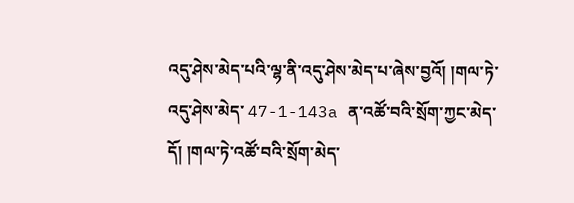འདུ་ཤེས་མེད་པའི་ལྷ་ནི་འདུ་ཤེས་མེད་པ་ཞེས་བྱའོ། །གལ་ཏེ་འདུ་ཤེས་མེད་ 47-1-143a ན་འཚོ་བའི་སྲོག་ཀྱང་མེད་དོ། །གལ་ཏེ་འཚོ་བའི་སྲོག་མེད་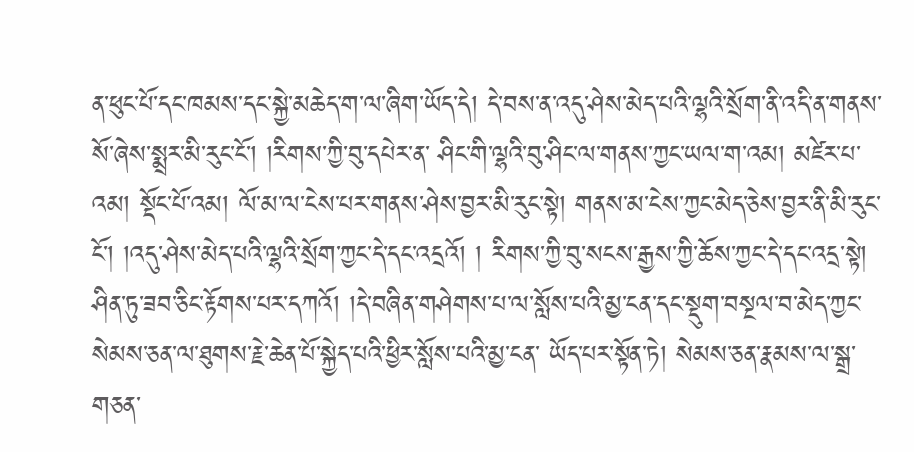ན་ཕུང་པོ་དང་ཁམས་དང་སྐྱེ་མཆེད་ག་ལ་ཞིག་ཡོད་དེ། དེ་བས་ན་འདུ་ཤེས་མེད་པའི་ལྷའི་སྲོག་ནི་འདི་ན་གནས་སོ་ཞེས་སྨྲར་མི་རུང་ངོ་། །རིགས་ཀྱི་བུ་དཔེར་ན་ ཤིང་གི་ལྷའི་བུ་ཤིང་ལ་གནས་ཀྱང་ཡལ་ག་འམ། མཛེར་པ་འམ། སྡོང་པོ་འམ། ལོ་མ་ལ་ངེས་པར་གནས་ཤེས་བྱར་མི་རུང་སྟེ། གནས་མ་ངེས་ཀྱང་མེད་ཅེས་བྱར་ནི་མི་རུང་ངོ་། །འདུ་ཤེས་མེད་པའི་ལྷའི་སྲོག་ཀྱང་དེ་དང་འདྲའོ། ། རིགས་ཀྱི་བུ་སངས་རྒྱས་ཀྱི་ཆོས་ཀྱང་དེ་དང་འདྲ་སྟེ། ཤིན་ཏུ་ཟབ་ཅིང་རྟོགས་པར་དཀའོ། །དེ་བཞིན་གཤེགས་པ་ལ་སློས་པའི་མྱ་ངན་དང་སྡུག་བསྔལ་བ་མེད་ཀྱང་སེམས་ཅན་ལ་ཐུགས་རྗེ་ཆེན་པོ་སྐྱེད་པའི་ཕྱིར་སློས་པའི་མྱ་ངན་ ཡོད་པར་སྟོན་ཏེ། སེམས་ཅན་རྣམས་ལ་སྒྲ་གཅན་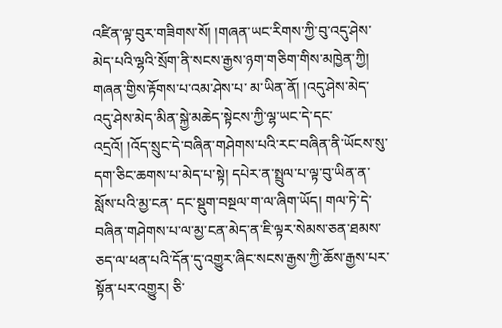འཛིན་ལྟ་བུར་གཟིགས་སོ། །གཞན་ཡང་རིགས་ཀྱི་བུ་འདུ་ཤེས་མེད་པའི་ལྷའི་སྲོག་ནི་སངས་རྒྱས་ཉག་གཅིག་གིས་མཁྱེན་ཀྱི། གཞན་གྱིས་རྟོགས་པ་འམ་ཤེས་པ་ མ་ཡིན་ནོ། །འདུ་ཤེས་མེད་འདུ་ཤེས་མེད་མིན་སྐྱེ་མཆེད་སྟེངས་ཀྱི་ལྷ་ཡང་དེ་དང་འདྲའོ། །འོད་སྲུང་དེ་བཞིན་གཤེགས་པའི་རང་བཞིན་ནི་ཡོངས་སུ་དག་ཅིང་ཆགས་པ་མེད་པ་སྟེ། དཔེར་ན་སྤྲུལ་པ་ལྟ་བུ་ཡིན་ན་སློས་པའི་མྱ་ངན་ དང་སྡུག་བསྔལ་ག་ལ་ཞིག་ཡོད། གལ་ཏེ་དེ་བཞིན་གཤེགས་པ་ལ་མྱ་ངན་མེད་ན་ཇི་ལྟར་སེམས་ཅན་ཐམས་ཅད་ལ་ཕན་པའི་དོན་དུ་འགྱུར་ཞིང་སངས་རྒྱས་ཀྱི་ཆོས་རྒྱས་པར་སྟོན་པར་འགྱུར། ཅི་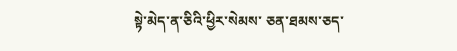སྟེ་མེད་ན་ཅིའི་ཕྱིར་སེམས་ ཅན་ཐམས་ཅད་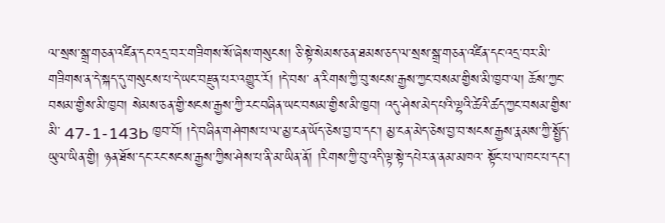ལ་སྲས་སྒྲ་གཅན་འཛིན་དང་འདྲ་བར་གཟིགས་སོ་ཞེས་གསུངས། ཅི་སྟེ་སེམས་ཅན་ཐམས་ཅད་ལ་སྲས་སྒྲ་གཅན་འཛིན་དང་འདྲ་བར་མི་གཟིགས་ན་དེ་སྐད་དུ་གསུངས་པ་དེ་ཡང་བརྫུན་པར་འགྱུར་རོ། །དེ་བས་ ན་རིགས་ཀྱི་བུ་སངས་རྒྱས་ཀྱང་བསམ་གྱིས་མི་ཁྱབ་ལ། ཆོས་ཀྱང་བསམ་གྱིས་མི་ཁྱབ། སེམས་ཅན་གྱི་སངས་རྒྱས་ཀྱི་རང་བཞིན་ཡང་བསམ་གྱིས་མི་ཁྱབ། འདུ་ཤེས་མེད་པའི་ལྷའི་ཚེའི་ཚད་ཀྱང་བསམ་གྱིས་མི་ 47-1-143b ཁྱབ་བོ། །དེ་བཞིན་གཤེགས་པ་ལ་མྱ་ངན་ཡོད་ཅེས་བྱ་བ་དང་། མྱ་ངན་མེད་ཅེས་བྱ་བ་སངས་རྒྱས་རྣམས་ཀྱི་སྤྱོད་ཡུལ་ཡིན་གྱི། ཉན་ཐོས་དང་རང་སངས་རྒྱས་ཀྱིས་ཤེས་པ་ནི་མ་ཡིན་ནོ། །རིགས་ཀྱི་བུ་འདི་ལྟ་སྟེ་དཔེར་ན་ནམ་མཁའ་ སྟོང་པ་ལ་ཁང་པ་དང་།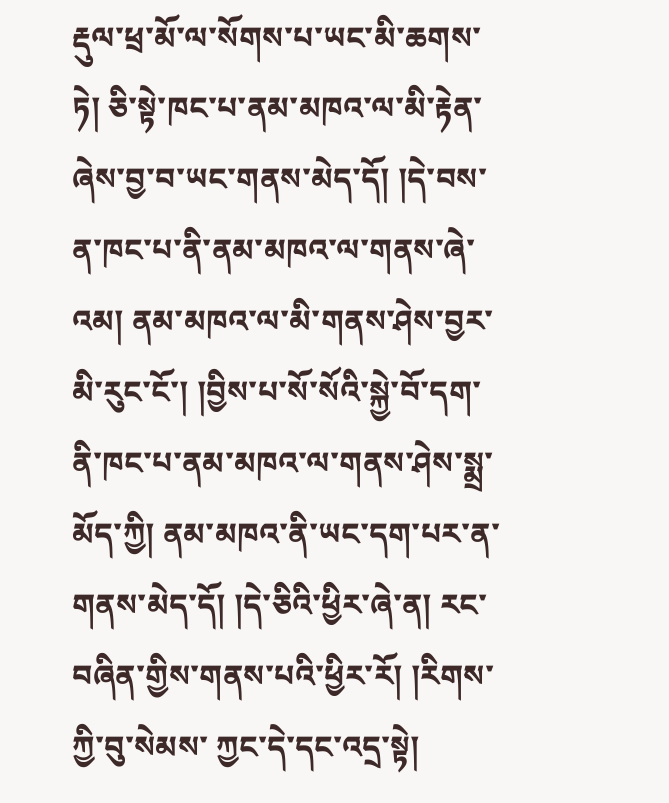རྡུལ་ཕྲ་མོ་ལ་སོགས་པ་ཡང་མི་ཆགས་ཏེ། ཅི་སྟེ་ཁང་པ་ནམ་མཁའ་ལ་མི་རྟེན་ཞེས་བྱ་བ་ཡང་གནས་མེད་དོ། །དེ་བས་ན་ཁང་པ་ནི་ནམ་མཁའ་ལ་གནས་ཞེ་འམ། ནམ་མཁའ་ལ་མི་གནས་ཤེས་བྱར་ མི་རུང་ངོ་། །བྱིས་པ་སོ་སོའི་སྐྱེ་བོ་དག་ནི་ཁང་པ་ནམ་མཁའ་ལ་གནས་ཤེས་སྨྲ་མོད་ཀྱི། ནམ་མཁའ་ནི་ཡང་དག་པར་ན་གནས་མེད་དོ། །དེ་ཅིའི་ཕྱིར་ཞེ་ན། རང་བཞིན་གྱིས་གནས་པའི་ཕྱིར་རོ། །རིགས་ཀྱི་བུ་སེམས་ ཀྱང་དེ་དང་འདྲ་སྟེ།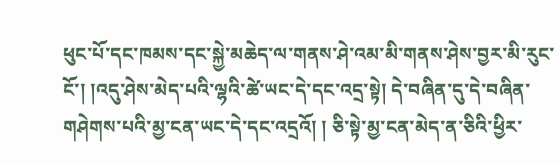ཕུང་པོ་དང་ཁམས་དང་སྐྱེ་མཆེད་ལ་གནས་ཤེ་འམ་མི་གནས་ཤེས་བྱར་མི་རུང་ངོ་། །འདུ་ཤེས་མེད་པའི་ལྷའི་ཚེ་ཡང་དེ་དང་འདྲ་སྟེ། དེ་བཞིན་དུ་དེ་བཞིན་གཤེགས་པའི་མྱ་ངན་ཡང་དེ་དང་འདྲའོ། ། ཅི་སྟེ་མྱ་ངན་མེད་ན་ཅིའི་ཕྱིར་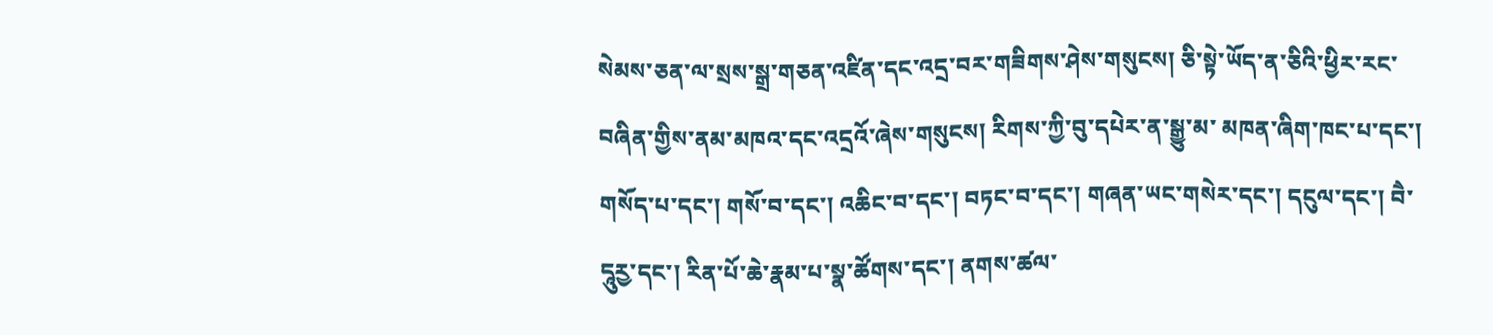སེམས་ཅན་ལ་སྲས་སྒྲ་གཅན་འཛིན་དང་འདྲ་བར་གཟིགས་ཤེས་གསུངས། ཅི་སྟེ་ཡོད་ན་ཅིའི་ཕྱིར་རང་བཞིན་གྱིས་ནམ་མཁའ་དང་འདྲའོ་ཞེས་གསུངས། རིགས་ཀྱི་བུ་དཔེར་ན་སྒྱུ་མ་ མཁན་ཞིག་ཁང་པ་དང་། གསོད་པ་དང་། གསོ་བ་དང་། འཆིང་བ་དང་། བཏང་བ་དང་། གཞན་ཡང་གསེར་དང་། དངུལ་དང་། བཻ་དཱུརྱ་དང་། རིན་པོ་ཆེ་རྣམ་པ་སྣ་ཚོགས་དང་། ནགས་ཚལ་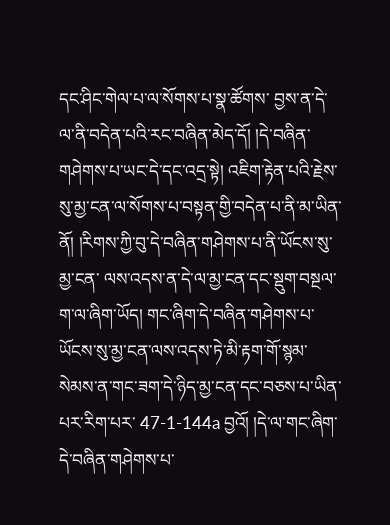དང་ཤིང་གེལ་པ་ལ་སོགས་པ་སྣ་ཚོགས་ བྱས་ན་དེ་ལ་ནི་བདེན་པའི་རང་བཞིན་མེད་དོ། །དེ་བཞིན་གཤེགས་པ་ཡང་དེ་དང་འདྲ་སྟེ། འཇིག་རྟེན་པའི་རྗེས་སུ་མྱ་ངན་ལ་སོགས་པ་བསྟན་གྱི་བདེན་པ་ནི་མ་ཡིན་ནོ། །རིགས་ཀྱི་བུ་དེ་བཞིན་གཤེགས་པ་ནི་ཡོངས་སུ་མྱ་ངན་ ལས་འདས་ན་དེ་ལ་མྱ་ངན་དང་སྡུག་བསྔལ་ག་ལ་ཞིག་ཡོད། གང་ཞིག་དེ་བཞིན་གཤེགས་པ་ཡོངས་སུ་མྱ་ངན་ལས་འདས་ཏེ་མི་རྟག་གོ་སྙམ་སེམས་ན་གང་ཟག་དེ་ཉིད་མྱ་ངན་དང་བཅས་པ་ཡིན་པར་རིག་པར་ 47-1-144a བྱའོ། །དེ་ལ་གང་ཞིག་དེ་བཞིན་གཤེགས་པ་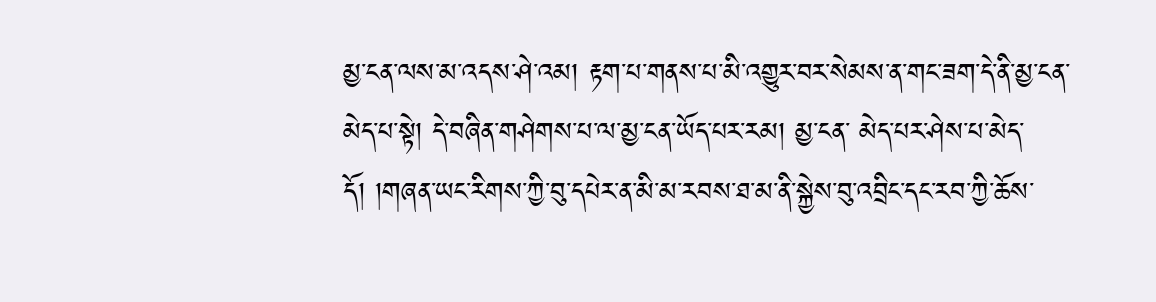མྱ་ངན་ལས་མ་འདས་ཤེ་འམ། རྟག་པ་གནས་པ་མི་འགྱུར་བར་སེམས་ན་གང་ཟག་དེ་ནི་མྱ་ངན་མེད་པ་སྟེ། དེ་བཞིན་གཤེགས་པ་ལ་མྱ་ངན་ཡོད་པར་རམ། མྱ་ངན་ མེད་པར་ཤེས་པ་མེད་དོ། །གཞན་ཡང་རིགས་ཀྱི་བུ་དཔེར་ན་མི་མ་རབས་ཐ་མ་ནི་སྐྱེས་བུ་འབྲིང་དང་རབ་ཀྱི་ཆོས་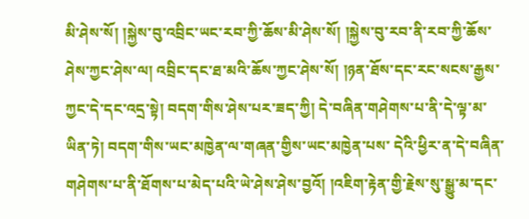མི་ཤེས་སོ། །སྐྱེས་བུ་འབྲིང་ཡང་རབ་ཀྱི་ཆོས་མི་ཤེས་སོ། །སྐྱེས་བུ་རབ་ནི་རབ་ཀྱི་ཆོས་ཤེས་ཀྱང་ཤེས་ལ། འབྲིང་དང་ཐ་མའི་ཆོས་ཀྱང་ཤེས་སོ། །ཉན་ཐོས་དང་རང་སངས་རྒྱས་ཀྱང་དེ་དང་འདྲ་སྟེ། བདག་གིས་ཤེས་པར་ཟད་ཀྱི། དེ་བཞིན་གཤེགས་པ་ནི་དེ་ལྟ་མ་ཡིན་ཏེ། བདག་གིས་ཡང་མཁྱེན་ལ་གཞན་གྱིས་ཡང་མཁྱེན་པས་ དེའི་ཕྱིར་ན་དེ་བཞིན་གཤེགས་པ་ནི་ཐོགས་པ་མེད་པའི་ཡེ་ཤེས་ཤེས་བྱའོ། །འཇིག་རྟེན་གྱི་རྗེས་སུ་སྒྱུ་མ་དང་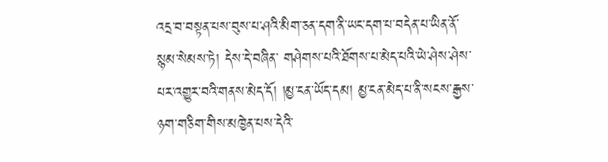འདྲ་བ་བསྟན་པས་བུས་པ་ཤའི་མིག་ཅན་དག་ནི་ཡང་དག་པ་བདེན་པ་ཡིན་ནོ་སྙམ་སེམས་ཏེ། དེས་དེ་བཞིན་ གཤེགས་པའི་ཐོགས་པ་མེད་པའི་ཡེ་ཤེས་ཤེས་པར་འགྱུར་བའི་གནས་མེད་དོ། །མྱ་ངན་ཡོད་དམ། མྱ་ངན་མེད་པ་ནི་སངས་རྒྱས་ཉག་གཅིག་གིས་མཁྱེན་པས་དེའི་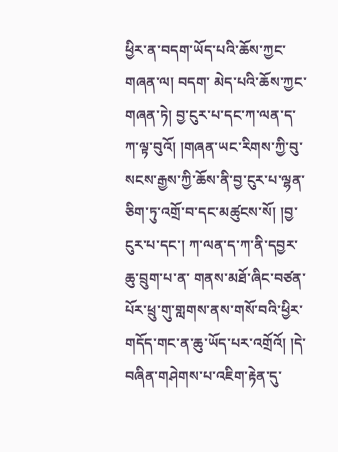ཕྱིར་ན་བདག་ཡོད་པའི་ཆོས་ཀྱང་གཞན་ལ། བདག་ མེད་པའི་ཆོས་ཀྱང་གཞན་ཏེ། བྱ་ངུར་པ་དང་ཀ་ལན་ད་ཀ་ལྟ་བུའོ། །གཞན་ཡང་རིགས་ཀྱི་བུ་སངས་རྒྱས་ཀྱི་ཆོས་ནི་བྱ་ངུར་པ་ལྷན་ཅིག་ཏུ་འགྲོ་བ་དང་མཚུངས་སོ། །བྱ་ངུར་པ་དང་། ཀ་ལན་ད་ཀ་ནི་དབྱར་ཆུ་བྲུག་པ་ན་ གནས་མཐོ་ཞིང་བཙན་པོར་ཕྲུ་གུ་གླགས་ནས་གསོ་བའི་ཕྱིར་གདོད་གང་ན་ཆུ་ཡོད་པར་འགྲོའོ། །དེ་བཞིན་གཤེགས་པ་འཇིག་རྟེན་དུ་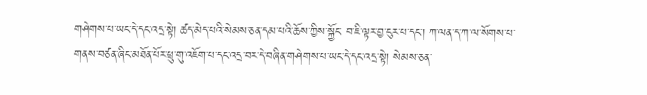གཤེགས་པ་ཡང་དེ་དང་འདྲ་སྟེ། ཚད་མེད་པའི་སེམས་ཅན་དམ་པའི་ཆོས་ཀྱིས་སྐྱོང་ བ་ཇི་ལྟར་བྱ་ངུར་པ་དང་། ཀ་ལན་ད་ཀ་ལ་སོགས་པ་གནས་བཙན་ཞིང་མཐོན་པོར་ཕྲུ་གུ་འཇོག་པ་དང་འདྲ་བར་དེ་བཞིན་གཤེགས་པ་ཡང་དེ་དང་འདྲ་སྟེ། སེམས་ཅན་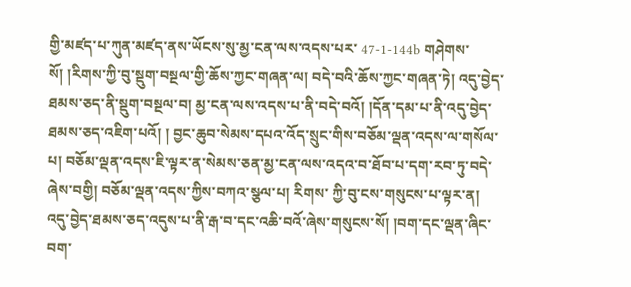གྱི་མཛད་པ་ཀུན་མཛད་ནས་ཡོངས་སུ་མྱ་ངན་ལས་འདས་པར་ 47-1-144b གཤེགས་སོ། །རིགས་ཀྱི་བུ་སྡུག་བསྔལ་གྱི་ཆོས་ཀྱང་གཞན་ལ། བདེ་བའི་ཆོས་ཀྱང་གཞན་ཏེ། འདུ་བྱེད་ཐམས་ཅད་ནི་སྡུག་བསྔལ་བ། མྱ་ངན་ལས་འདས་པ་ནི་བདེ་བའོ། །དོན་དམ་པ་ནི་འདུ་བྱེད་ཐམས་ཅད་འཇིག་པའོ། ། བྱང་ཆུབ་སེམས་དཔའ་འོད་སྲུང་གིས་བཅོམ་ལྡན་འདས་ལ་གསོལ་པ། བཅོམ་ལྡན་འདས་ཇི་ལྟར་ན་སེམས་ཅན་མྱ་ངན་ལས་འདའ་བ་ཐོབ་པ་དག་རབ་ཏུ་བདེ་ཞེས་བགྱི། བཅོམ་ལྡན་འདས་ཀྱིས་བཀའ་སྩལ་པ། རིགས་ ཀྱི་བུ་ངས་གསུངས་པ་ལྟར་ན། འདུ་བྱེད་ཐམས་ཅད་འདུས་པ་ནི་རྒ་བ་དང་འཆི་བའོ་ཞེས་གསུངས་སོ། །བག་དང་ལྡན་ཞིང་བག་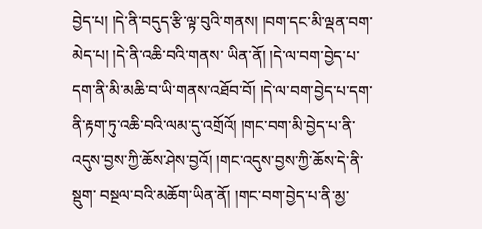བྱེད་པ། །དེ་ནི་བདུད་རྩི་ལྟ་བུའི་གནས། །བག་དང་མི་ལྡན་བག་མེད་པ། །དེ་ནི་འཆི་བའི་གནས་ ཡིན་ནོ། །དེ་ལ་བག་བྱེད་པ་དག་ནི་མི་མཆི་བ་ཡི་གནས་འཐོབ་བོ། །དེ་ལ་བག་བྱེད་པ་དག་ནི་རྟག་ཏུ་འཆི་བའི་ལམ་དུ་འགྲོའོ། །གང་བག་མི་བྱེད་པ་ནི་འདུས་བྱས་ཀྱི་ཆོས་ཤེས་བྱའོ། །གང་འདུས་བྱས་ཀྱི་ཆོས་དེ་ནི་སྡུག་ བསྔལ་བའི་མཆོག་ཡིན་ནོ། །གང་བག་བྱེད་པ་ནི་མྱ་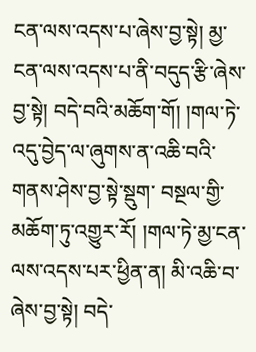ངན་ལས་འདས་པ་ཞེས་བྱ་སྟེ། མྱ་ངན་ལས་འདས་པ་ནི་བདུད་རྩི་ཞེས་བྱ་སྟེ། བདེ་བའི་མཆོག་གོ། །གལ་ཏེ་འདུ་བྱེད་ལ་ཞུགས་ན་འཆི་བའི་གནས་ཤེས་བྱ་སྟེ་སྡུག་ བསྔལ་གྱི་མཆོག་ཏུ་འགྱུར་རོ། །གལ་ཏེ་མྱ་ངན་ལས་འདས་པར་ཕྱིན་ན། མི་འཆི་བ་ཞེས་བྱ་སྟེ། བདེ་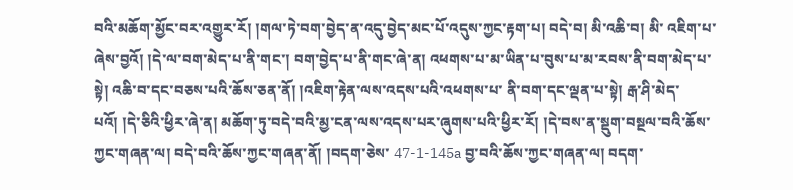བའི་མཆོག་མྱོང་བར་འགྱུར་རོ། །གལ་ཏེ་བག་བྱེད་ན་འདུ་བྱེད་མང་པོ་འདུས་ཀྱང་རྟག་པ། བདེ་བ། མི་འཆི་བ། མི་ འཇིག་པ་ཞེས་བྱའོ། །དེ་ལ་བག་མེད་པ་ནི་གང་། བག་བྱེད་པ་ནི་གང་ཞེ་ན། འཕགས་པ་མ་ཡིན་པ་བུས་པ་མ་རབས་ནི་བག་མེད་པ་སྟེ། འཆི་བ་དང་བཅས་པའི་ཆོས་ཅན་ནོ། །འཇིག་རྟེན་ལས་འདས་པའི་འཕགས་པ་ ནི་བག་དང་ལྡན་པ་སྟེ། རྒ་ཤི་མེད་པའོ། །དེ་ཅིའི་ཕྱིར་ཞེ་ན། མཆོག་ཏུ་བདེ་བའི་མྱ་ངན་ལས་འདས་པར་ཞུགས་པའི་ཕྱིར་རོ། །དེ་བས་ན་སྡུག་བསྔལ་བའི་ཆོས་ཀྱང་གཞན་ལ། བདེ་བའི་ཆོས་ཀྱང་གཞན་ནོ། །བདག་ཅེས་ 47-1-145a བྱ་བའི་ཆོས་ཀྱང་གཞན་ལ། བདག་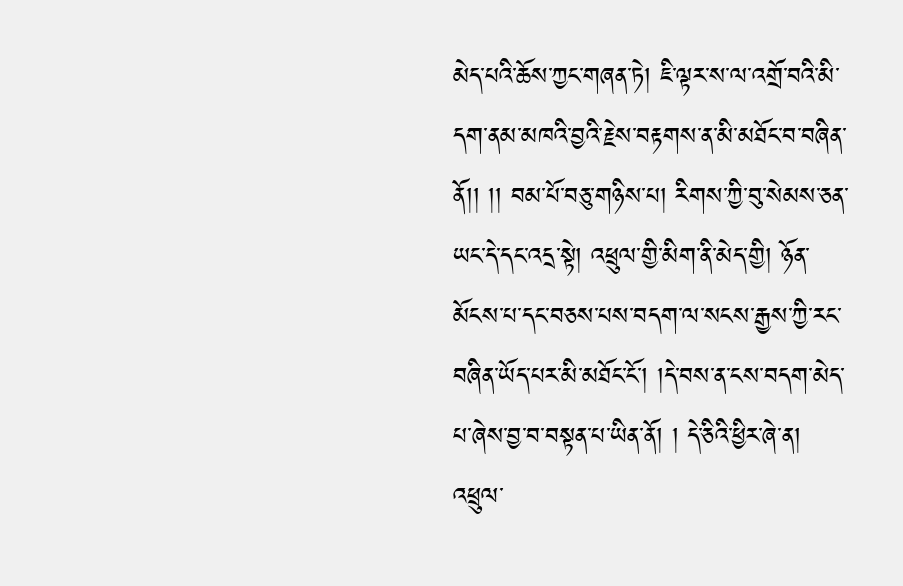མེད་པའི་ཆོས་ཀྱང་གཞན་ཏེ། ཇི་ལྟར་ས་ལ་འགྲོ་བའི་མི་དག་ནམ་མཁའི་བྱའི་རྗེས་བརྟགས་ན་མི་མཐོང་བ་བཞིན་ནོ།། །། བམ་པོ་བཅུ་གཉིས་པ། རིགས་ཀྱི་བུ་སེམས་ཅན་ཡང་དེ་དང་འདྲ་སྟེ། འཕྲུལ་གྱི་མིག་ནི་མེད་གྱི། ཉོན་མོངས་པ་དང་བཅས་པས་བདག་ལ་སངས་རྒྱས་ཀྱི་རང་བཞིན་ཡོད་པར་མི་མཐོང་ངོ་། །དེ་བས་ན་ངས་བདག་མེད་པ་ཞེས་བྱ་བ་བསྟན་པ་ཡིན་ནོ། ། དེ་ཅིའི་ཕྱིར་ཞེ་ན། འཕྲུལ་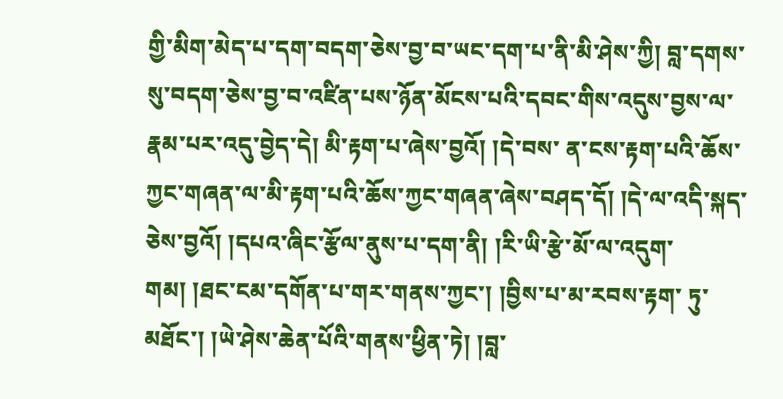གྱི་མིག་མེད་པ་དག་བདག་ཅེས་བྱ་བ་ཡང་དག་པ་ནི་མི་ཤེས་ཀྱི། བླ་དགས་སུ་བདག་ཅེས་བྱ་བ་འཛིན་པས་ཉོན་མོངས་པའི་དབང་གིས་འདུས་བྱས་ལ་རྣམ་པར་འདུ་བྱེད་དེ། མི་རྟག་པ་ཞེས་བྱའོ། །དེ་བས་ ན་ངས་རྟག་པའི་ཆོས་ཀྱང་གཞན་ལ་མི་རྟག་པའི་ཆོས་ཀྱང་གཞན་ཞེས་བཤད་དོ། །དེ་ལ་འདི་སྐད་ཅེས་བྱའོ། །དཔའ་ཞིང་རྩོལ་ནུས་པ་དག་ནི། །རི་ཡི་རྩེ་མོ་ལ་འདུག་གམ། །ཐང་ངམ་དགོན་པ་གར་གནས་ཀྱང་། །བྱིས་པ་མ་རབས་རྟག་ ཏུ་མཐོང་། །ཡེ་ཤེས་ཆེན་པོའི་གནས་ཕྱིན་ཏེ། །བླ་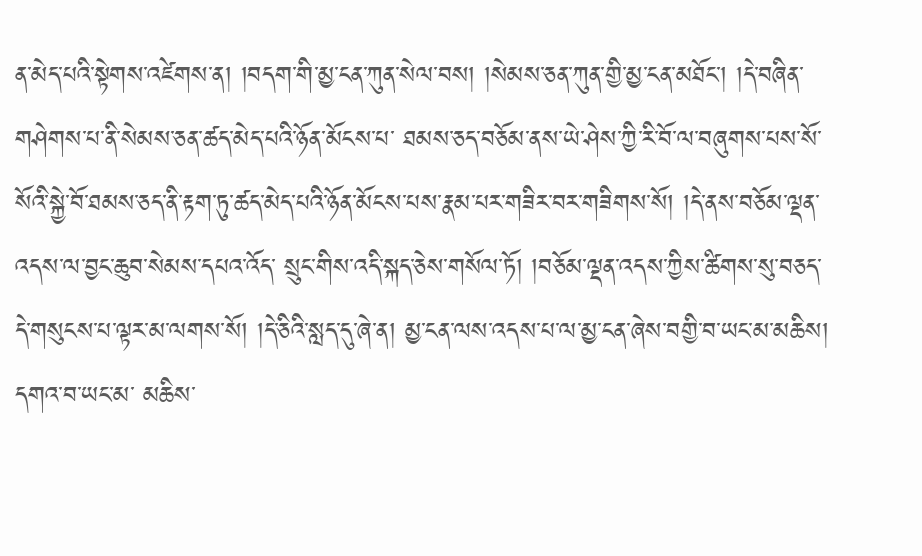ན་མེད་པའི་སྟེགས་འཛེགས་ན། །བདག་གི་མྱ་ངན་ཀུན་སེལ་བས། །སེམས་ཅན་ཀུན་གྱི་མྱ་ངན་མཐོང་། །དེ་བཞིན་གཤེགས་པ་ནི་སེམས་ཅན་ཚད་མེད་པའི་ཉོན་མོངས་པ་ ཐམས་ཅད་བཅོམ་ནས་ཡེ་ཤེས་ཀྱི་རི་བོ་ལ་བཞུགས་པས་སོ་སོའི་སྐྱེ་བོ་ཐམས་ཅད་ནི་རྟག་ཏུ་ཚད་མེད་པའི་ཉོན་མོངས་པས་རྣམ་པར་གཟིར་བར་གཟིགས་སོ། །དེ་ནས་བཅོམ་ལྡན་འདས་ལ་བྱང་ཆུབ་སེམས་དཔའ་འོད་ སྲུང་གིས་འདི་སྐད་ཅེས་གསོལ་ཏོ། །བཅོམ་ལྡན་འདས་ཀྱིས་ཚིགས་སུ་བཅད་དེ་གསུངས་པ་ལྟར་མ་ལགས་སོ། །དེ་ཅིའི་སླད་དུ་ཞེ་ན། མྱ་ངན་ལས་འདས་པ་ལ་མྱ་ངན་ཞེས་བགྱི་བ་ཡང་མ་མཆིས། དགའ་བ་ཡང་མ་ མཆིས་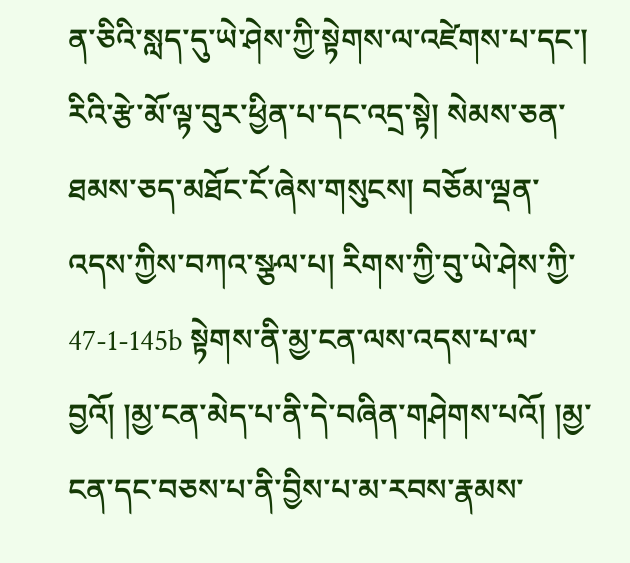ན་ཅིའི་སླད་དུ་ཡེ་ཤེས་ཀྱི་སྟེགས་ལ་འཛེགས་པ་དང་། རིའི་རྩེ་མོ་ལྟ་བུར་ཕྱིན་པ་དང་འདྲ་སྟེ། སེམས་ཅན་ཐམས་ཅད་མཐོང་ངོ་ཞེས་གསུངས། བཅོམ་ལྡན་འདས་ཀྱིས་བཀའ་སྩལ་པ། རིགས་ཀྱི་བུ་ཡེ་ཤེས་ཀྱི་ 47-1-145b སྟེགས་ནི་མྱ་ངན་ལས་འདས་པ་ལ་བྱའོ། །མྱ་ངན་མེད་པ་ནི་དེ་བཞིན་གཤེགས་པའོ། །མྱ་ངན་དང་བཅས་པ་ནི་བྱིས་པ་མ་རབས་རྣམས་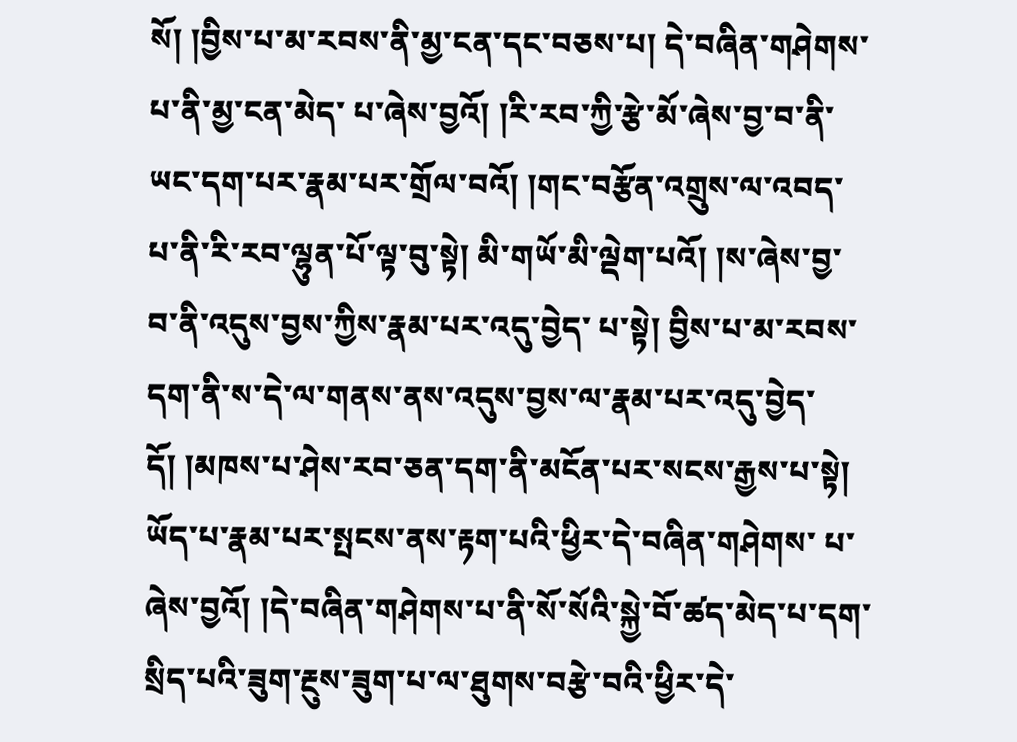སོ། །བྱིས་པ་མ་རབས་ནི་མྱ་ངན་དང་བཅས་པ། དེ་བཞིན་གཤེགས་པ་ནི་མྱ་ངན་མེད་ པ་ཞེས་བྱའོ། །རི་རབ་ཀྱི་རྩེ་མོ་ཞེས་བྱ་བ་ནི་ཡང་དག་པར་རྣམ་པར་གྲོལ་བའོ། །གང་བརྩོན་འགྲུས་ལ་འབད་པ་ནི་རི་རབ་ལྷུན་པོ་ལྟ་བུ་སྟེ། མི་གཡོ་མི་ལྡེག་པའོ། །ས་ཞེས་བྱ་བ་ནི་འདུས་བྱས་ཀྱིས་རྣམ་པར་འདུ་བྱེད་ པ་སྟེ། བྱིས་པ་མ་རབས་དག་ནི་ས་དེ་ལ་གནས་ནས་འདུས་བྱས་ལ་རྣམ་པར་འདུ་བྱེད་དོ། །མཁས་པ་ཤེས་རབ་ཅན་དག་ནི་མངོན་པར་སངས་རྒྱས་པ་སྟེ། ཡོད་པ་རྣམ་པར་སྤངས་ནས་རྟག་པའི་ཕྱིར་དེ་བཞིན་གཤེགས་ པ་ཞེས་བྱའོ། །དེ་བཞིན་གཤེགས་པ་ནི་སོ་སོའི་སྐྱེ་བོ་ཚད་མེད་པ་དག་སྲིད་པའི་ཟུག་རྔུས་ཟུག་པ་ལ་ཐུགས་བརྩེ་བའི་ཕྱིར་དེ་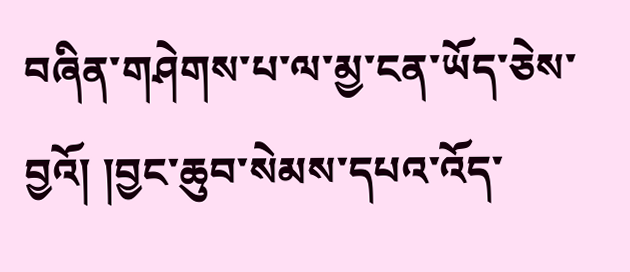བཞིན་གཤེགས་པ་ལ་མྱ་ངན་ཡོད་ཅེས་བྱའོ། །བྱང་ཆུབ་སེམས་དཔའ་འོད་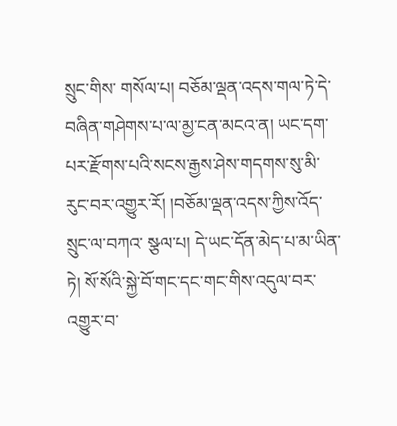སྲུང་གིས་ གསོལ་པ། བཅོམ་ལྡན་འདས་གལ་ཏེ་དེ་བཞིན་གཤེགས་པ་ལ་མྱ་ངན་མངའ་ན། ཡང་དག་པར་རྫོགས་པའི་སངས་རྒྱས་ཤེས་གདགས་སུ་མི་རུང་བར་འགྱུར་རོ། །བཅོམ་ལྡན་འདས་ཀྱིས་འོད་སྲུང་ལ་བཀའ་ སྩལ་པ། དེ་ཡང་དོན་མེད་པ་མ་ཡིན་ཏེ། སོ་སོའི་སྐྱེ་བོ་གང་དང་གང་གིས་འདུལ་བར་འགྱུར་བ་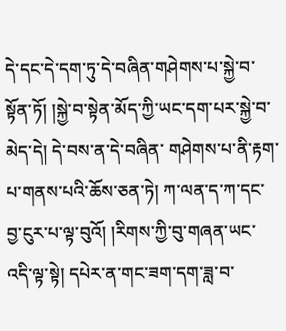དེ་དང་དེ་དག་ཏུ་དེ་བཞིན་གཤེགས་པ་སྐྱེ་བ་སྟོན་ཏོ། །སྐྱེ་བ་སྟེན་མོད་ཀྱི་ཡང་དག་པར་སྐྱེ་བ་མེད་དེ། དེ་བས་ན་དེ་བཞིན་ གཤེགས་པ་ནི་རྟག་པ་གནས་པའི་ཆོས་ཅན་ཏེ། ཀ་ལན་ད་ཀ་དང་བྱ་ངུར་པ་ལྟ་བུའོ། །རིགས་ཀྱི་བུ་གཞན་ཡང་འདི་ལྟ་སྟེ། དཔེར་ན་གང་ཟག་དག་ཟླ་བ་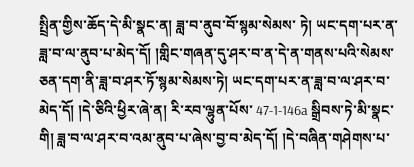སྤྲིན་གྱིས་ཆོད་དེ་མི་སྣང་ན། ཟླ་བ་ནུབ་བོ་སྙམ་སེམས་ ཏེ། ཡང་དག་པར་ན་ཟླ་བ་ལ་ནུབ་པ་མེད་དོ། །གླིང་གཞན་དུ་ཤར་བ་ན་དེ་ན་གནས་པའི་སེམས་ཅན་དག་ནི་ཟླ་བ་ཤར་ཏོ་སྙམ་སེམས་ཏེ། ཡང་དག་པར་ན་ཟླ་བ་ལ་ཤར་བ་མེད་དོ། །དེ་ཅིའི་ཕྱིར་ཞེ་ན། རི་རབ་ལྷུན་པོས་ 47-1-146a སྒྲིབས་ཏེ་མི་སྣང་གི། ཟླ་བ་ལ་ཤར་བ་འམ་ནུབ་པ་ཞེས་བྱ་བ་མེད་དོ། །དེ་བཞིན་གཤེགས་པ་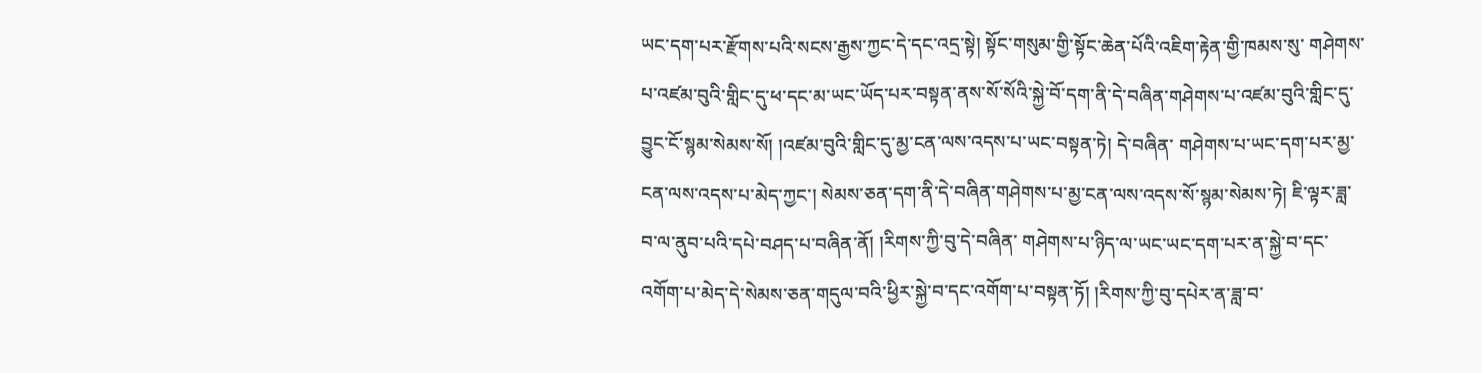ཡང་དག་པར་རྫོགས་པའི་སངས་རྒྱས་ཀྱང་དེ་དང་འདྲ་སྟེ། སྟོང་གསུམ་གྱི་སྟོང་ཆེན་པོའི་འཇིག་རྟེན་གྱི་ཁམས་སུ་ གཤེགས་པ་འཛམ་བུའི་གླིང་དུ་ཕ་དང་མ་ཡང་ཡོད་པར་བསྟན་ནས་སོ་སོའི་སྐྱེ་བོ་དག་ནི་དེ་བཞིན་གཤེགས་པ་འཛམ་བུའི་གླིང་དུ་བྱུང་ངོ་སྙམ་སེམས་སོ། །འཛམ་བུའི་གླིང་དུ་མྱ་ངན་ལས་འདས་པ་ཡང་བསྟན་ཏེ། དེ་བཞིན་ གཤེགས་པ་ཡང་དག་པར་མྱ་ངན་ལས་འདས་པ་མེད་ཀྱང་། སེམས་ཅན་དག་ནི་དེ་བཞིན་གཤེགས་པ་མྱ་ངན་ལས་འདས་སོ་སྙམ་སེམས་ཏེ། ཇི་ལྟར་ཟླ་བ་ལ་ནུབ་པའི་དཔེ་བཤད་པ་བཞིན་ནོ། །རིགས་ཀྱི་བུ་དེ་བཞིན་ གཤེགས་པ་ཉིད་ལ་ཡང་ཡང་དག་པར་ན་སྐྱེ་བ་དང་འགོག་པ་མེད་དེ་སེམས་ཅན་གདུལ་བའི་ཕྱིར་སྐྱེ་བ་དང་འགོག་པ་བསྟན་ཏོ། །རིགས་ཀྱི་བུ་དཔེར་ན་ཟླ་བ་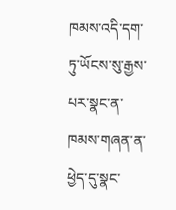ཁམས་འདི་དག་ཏུ་ཡོངས་སུ་རྒྱས་པར་སྣང་ན་ཁམས་གཞན་ན་ ཕྱེད་དུ་སྣང་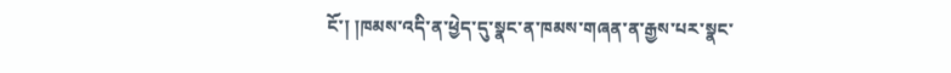ངོ་། །ཁམས་འདི་ན་ཕྱེད་དུ་སྣང་ན་ཁམས་གཞན་ན་རྒྱས་པར་སྣང་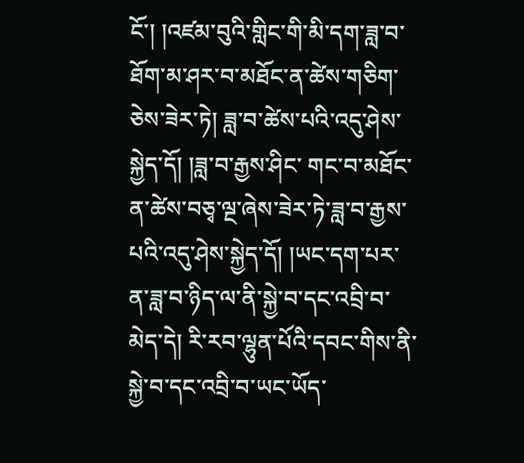ངོ་། །འཛམ་བུའི་གླིང་གི་མི་དག་ཟླ་བ་ཐོག་མ་ཤར་བ་མཐོང་ན་ཚེས་གཅིག་ཅེས་ཟེར་ཏེ། ཟླ་བ་ཚེས་པའི་འདུ་ཤེས་སྐྱེད་དོ། །ཟླ་བ་རྒྱས་ཤིང་ གང་བ་མཐོང་ན་ཚེས་བཅྭ་ལྔ་ཞེས་ཟེར་ཏེ་ཟླ་བ་རྒྱས་པའི་འདུ་ཤེས་སྐྱེད་དོ། །ཡང་དག་པར་ན་ཟླ་བ་ཉིད་ལ་ནི་སྐྱེ་བ་དང་འབྲི་བ་མེད་དེ། རི་རབ་ལྷུན་པོའི་དབང་གིས་ནི་སྐྱེ་བ་དང་འབྲི་བ་ཡང་ཡོད་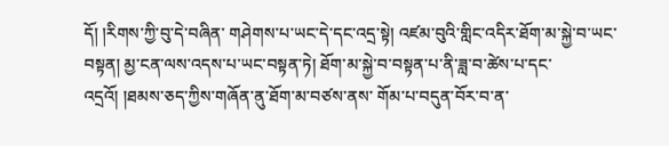དོ། །རིགས་ཀྱི་བུ་དེ་བཞིན་ གཤེགས་པ་ཡང་དེ་དང་འདྲ་སྟེ། འཛམ་བུའི་གླིང་འདིར་ཐོག་མ་སྐྱེ་བ་ཡང་བསྟན། མྱ་ངན་ལས་འདས་པ་ཡང་བསྟན་ཏེ། ཐོག་མ་སྐྱེ་བ་བསྟན་པ་ནི་ཟླ་བ་ཚེས་པ་དང་འདྲའོ། །ཐམས་ཅད་ཀྱིས་གཞོན་ནུ་ཐོག་མ་བཙས་ནས་ གོམ་པ་བདུན་བོར་བ་ན་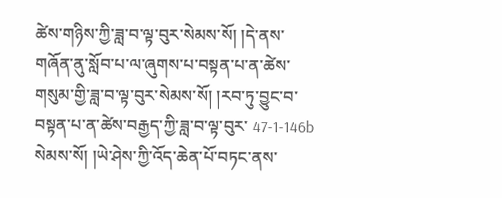ཚེས་གཉིས་ཀྱི་ཟླ་བ་ལྟ་བུར་སེམས་སོ། །དེ་ནས་གཞོན་ནུ་སློབ་པ་ལ་ཞུགས་པ་བསྟན་པ་ན་ཚེས་གསུམ་གྱི་ཟླ་བ་ལྟ་བུར་སེམས་སོ། །རབ་ཏུ་བྱུང་བ་བསྟན་པ་ན་ཚེས་བརྒྱད་ཀྱི་ཟླ་བ་ལྟ་བུར་ 47-1-146b སེམས་སོ། །ཡེ་ཤེས་ཀྱི་འོད་ཆེན་པོ་བཏང་ནས་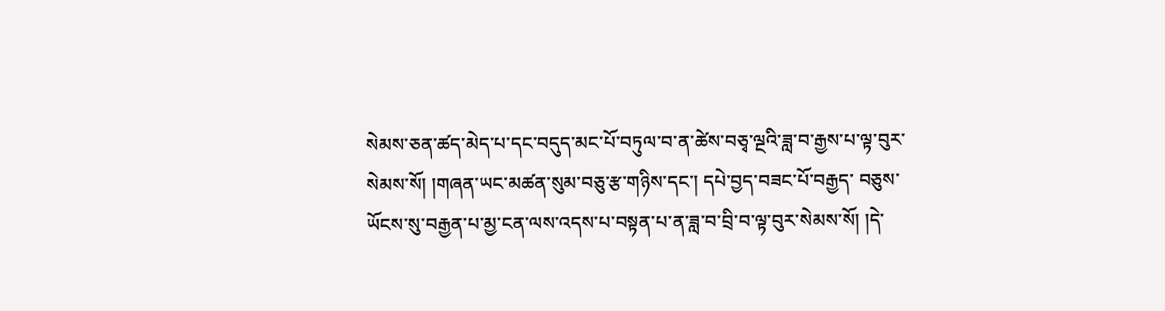སེམས་ཅན་ཚད་མེད་པ་དང་བདུད་མང་པོ་བཏུལ་བ་ན་ཚེས་བཅྭ་ལྔའི་ཟླ་བ་རྒྱས་པ་ལྟ་བུར་སེམས་སོ། །གཞན་ཡང་མཚན་སུམ་བཅུ་རྩ་གཉིས་དང་། དཔེ་བྱད་བཟང་པོ་བརྒྱད་ བཅུས་ཡོངས་སུ་བརྒྱན་པ་མྱ་ངན་ལས་འདས་པ་བསྟན་པ་ན་ཟླ་བ་བྲི་བ་ལྟ་བུར་སེམས་སོ། །དེ་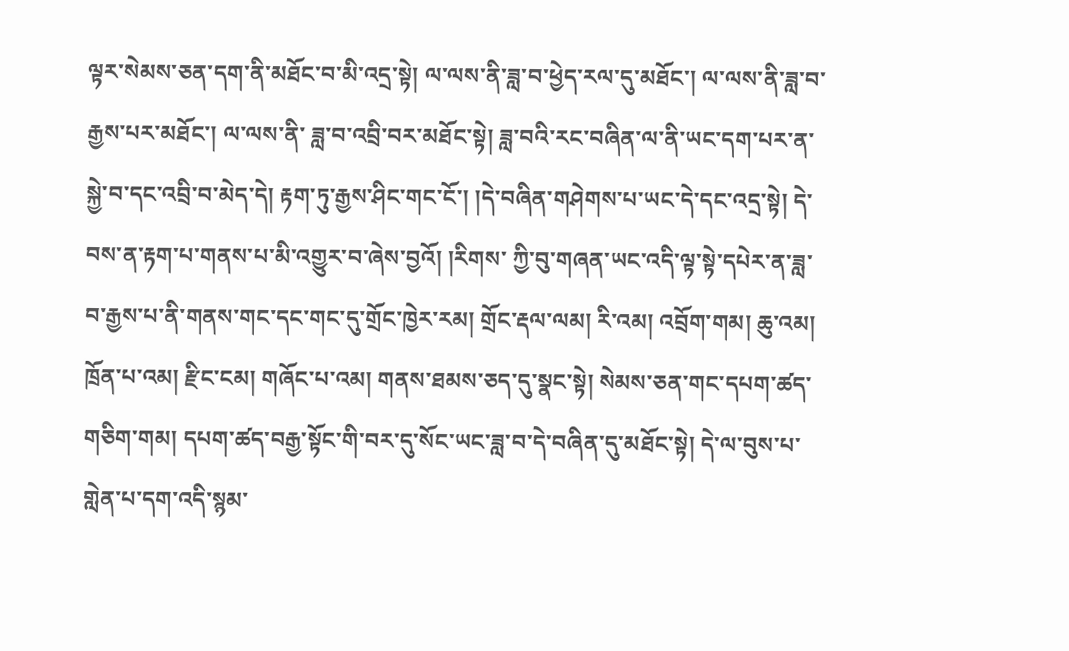ལྟར་སེམས་ཅན་དག་ནི་མཐོང་བ་མི་འདྲ་སྟེ། ལ་ལས་ནི་ཟླ་བ་ཕྱེད་རལ་དུ་མཐོང་། ལ་ལས་ནི་ཟླ་བ་རྒྱས་པར་མཐོང་། ལ་ལས་ནི་ ཟླ་བ་འབྲི་བར་མཐོང་སྟེ། ཟླ་བའི་རང་བཞིན་ལ་ནི་ཡང་དག་པར་ན་སྐྱེ་བ་དང་འབྲི་བ་མེད་དེ། རྟག་ཏུ་རྒྱས་ཤིང་གང་ངོ་། །དེ་བཞིན་གཤེགས་པ་ཡང་དེ་དང་འདྲ་སྟེ། དེ་བས་ན་རྟག་པ་གནས་པ་མི་འགྱུར་བ་ཞེས་བྱའོ། །རིགས་ ཀྱི་བུ་གཞན་ཡང་འདི་ལྟ་སྟེ་དཔེར་ན་ཟླ་བ་རྒྱས་པ་ནི་གནས་གང་དང་གང་དུ་གྲོང་ཁྱེར་རམ། གྲོང་རྡལ་ལམ། རི་འམ། འབྲོག་གམ། ཆུ་འམ། ཁྲོན་པ་འམ། རྫིང་ངམ། གཞོང་པ་འམ། གནས་ཐམས་ཅད་དུ་སྣང་སྟེ། སེམས་ཅན་གང་དཔག་ཚད་གཅིག་གམ། དཔག་ཚད་བརྒྱ་སྟོང་གི་བར་དུ་སོང་ཡང་ཟླ་བ་དེ་བཞིན་དུ་མཐོང་སྟེ། དེ་ལ་བུས་པ་གླེན་པ་དག་འདི་སྙམ་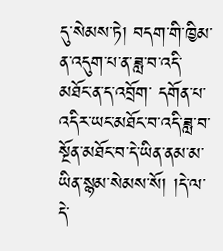དུ་སེམས་ཏེ། བདག་གི་ཁྱིམ་ན་འདུག་པ་ན་ཟླ་བ་འདི་མཐོང་ན་ད་འབྲོག་ དགོན་པ་འདིར་ཡང་མཐོང་བ་འདི་ཟླ་བ་སྔོན་མཐོང་བ་དེ་ཡིན་ནམ་མ་ཡིན་སྙམ་སེམས་སོ། །དེ་ལ་དེ་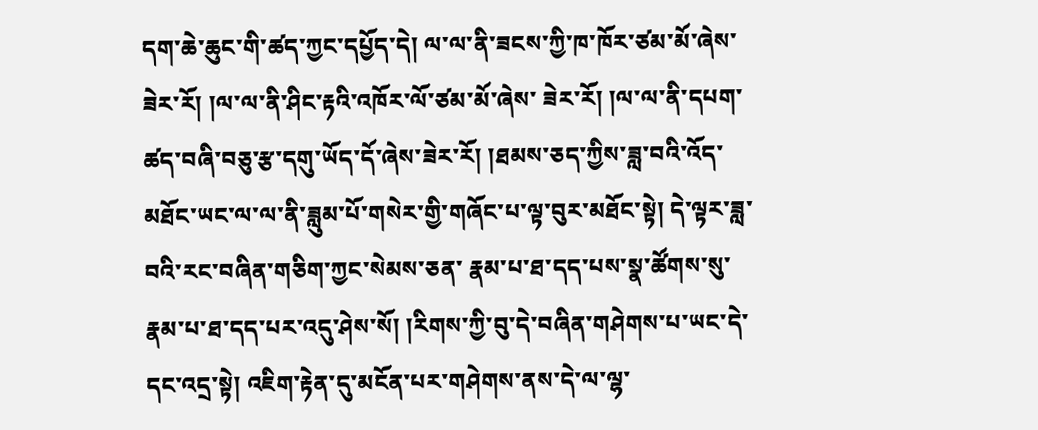དག་ཆེ་ཆུང་གི་ཚད་ཀྱང་དཔྱོད་དེ། ལ་ལ་ནི་ཟངས་ཀྱི་ཁ་ཁོར་ཙམ་མོ་ཞེས་ཟེར་རོ། །ལ་ལ་ནི་ཤིང་རྟའི་འཁོར་ལོ་ཙམ་མོ་ཞེས་ ཟེར་རོ། །ལ་ལ་ནི་དཔག་ཚད་བཞི་བཅུ་རྩ་དགུ་ཡོད་དོ་ཞེས་ཟེར་རོ། །ཐམས་ཅད་ཀྱིས་ཟླ་བའི་འོད་མཐོང་ཡང་ལ་ལ་ནི་ཟླུམ་པོ་གསེར་གྱི་གཞོང་པ་ལྟ་བུར་མཐོང་སྟེ། དེ་ལྟར་ཟླ་བའི་རང་བཞིན་གཅིག་ཀྱང་སེམས་ཅན་ རྣམ་པ་ཐ་དད་པས་སྣ་ཚོགས་སུ་རྣམ་པ་ཐ་དད་པར་འདུ་ཤེས་སོ། །རིགས་ཀྱི་བུ་དེ་བཞིན་གཤེགས་པ་ཡང་དེ་དང་འདྲ་སྟེ། འཇིག་རྟེན་དུ་མངོན་པར་གཤེགས་ནས་དེ་ལ་ལྷ་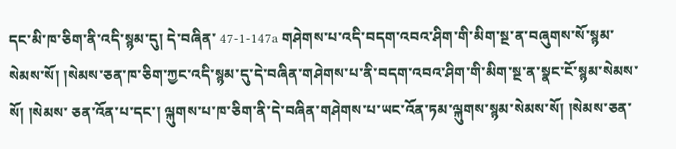དང་མི་ཁ་ཅིག་ནི་འདི་སྙམ་དུ། དེ་བཞིན་ 47-1-147a གཤེགས་པ་འདི་བདག་འབའ་ཤིག་གི་མིག་སྔ་ན་བཞུགས་སོ་སྙམ་སེམས་སོ། །སེམས་ཅན་ཁ་ཅིག་ཀྱང་འདི་སྙམ་དུ་དེ་བཞིན་གཤེགས་པ་ནི་བདག་འབའ་ཤིག་གི་མིག་སྔ་ན་སྣང་ངོ་སྙམ་སེམས་སོ། །སེམས་ ཅན་འོན་པ་དང་། ལྐུགས་པ་ཁ་ཅིག་ནི་དེ་བཞིན་གཤེགས་པ་ཡང་འོན་ཏམ་ལྐུགས་སྙམ་སེམས་སོ། །སེམས་ཅན་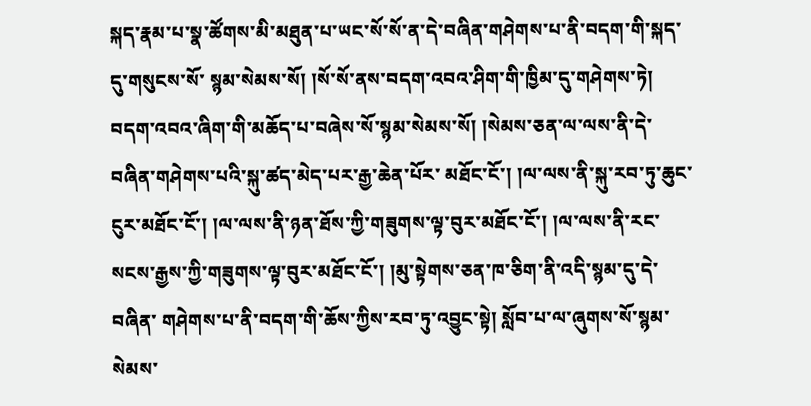སྐད་རྣམ་པ་སྣ་ཚོགས་མི་མཐུན་པ་ཡང་སོ་སོ་ན་དེ་བཞིན་གཤེགས་པ་ནི་བདག་གི་སྐད་དུ་གསུངས་སོ་ སྙམ་སེམས་སོ། །སོ་སོ་ནས་བདག་འབའ་ཤིག་གི་ཁྱིམ་དུ་གཤེགས་ཏེ། བདག་འབའ་ཞིག་གི་མཆོད་པ་བཞེས་སོ་སྙམ་སེམས་སོ། །སེམས་ཅན་ལ་ལས་ནི་དེ་བཞིན་གཤེགས་པའི་སྐུ་ཚད་མེད་པར་རྒྱ་ཆེན་པོར་ མཐོང་ངོ་། །ལ་ལས་ནི་སྐུ་རབ་ཏུ་ཆུང་ངུར་མཐོང་ངོ་། །ལ་ལས་ནི་ཉན་ཐོས་ཀྱི་གཟུགས་ལྟ་བུར་མཐོང་ངོ་། །ལ་ལས་ནི་རང་སངས་རྒྱས་ཀྱི་གཟུགས་ལྟ་བུར་མཐོང་ངོ་། །མུ་སྟེགས་ཅན་ཁ་ཅིག་ནི་འདི་སྙམ་དུ་དེ་བཞིན་ གཤེགས་པ་ནི་བདག་གི་ཆོས་ཀྱིས་རབ་ཏུ་འབྱུང་སྟེ། སློབ་པ་ལ་ཞུགས་སོ་སྙམ་སེམས་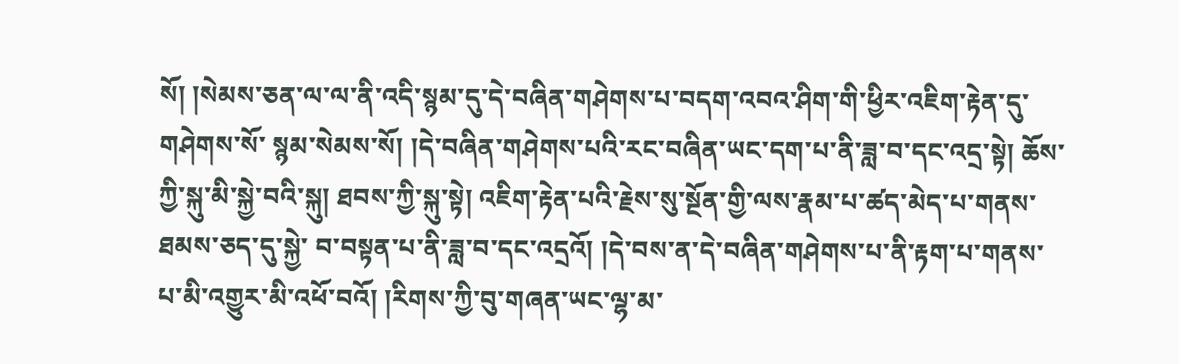སོ། །སེམས་ཅན་ལ་ལ་ནི་འདི་སྙམ་དུ་དེ་བཞིན་གཤེགས་པ་བདག་འབའ་ཤིག་གི་ཕྱིར་འཇིག་རྟེན་དུ་གཤེགས་སོ་ སྙམ་སེམས་སོ། །དེ་བཞིན་གཤེགས་པའི་རང་བཞིན་ཡང་དག་པ་ནི་ཟླ་བ་དང་འདྲ་སྟེ། ཆོས་ཀྱི་སྐུ་མི་སྐྱེ་བའི་སྐུ། ཐབས་ཀྱི་སྐུ་སྟེ། འཇིག་རྟེན་པའི་རྗེས་སུ་སྔོན་གྱི་ལས་རྣམ་པ་ཚད་མེད་པ་གནས་ཐམས་ཅད་དུ་སྐྱེ་ བ་བསྟན་པ་ནི་ཟླ་བ་དང་འདྲའོ། །དེ་བས་ན་དེ་བཞིན་གཤེགས་པ་ནི་རྟག་པ་གནས་པ་མི་འགྱུར་མི་འཕོ་བའོ། །རིགས་ཀྱི་བུ་གཞན་ཡང་ལྷ་མ་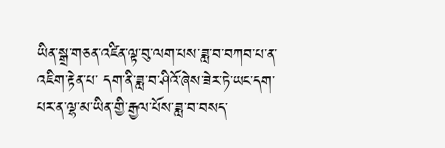ཡིན་སྒྲ་གཅན་འཛིན་ལྟ་བུ་ལག་པས་ཟླ་བ་བཀབ་པ་ན་འཇིག་རྟེན་པ་ དག་ནི་ཟླ་བ་ཤིའོ་ཞེས་ཟེར་ཏེ་ཡང་དག་པར་ན་ལྷ་མ་ཡིན་གྱི་རྒྱལ་པོས་ཟླ་བ་བསད་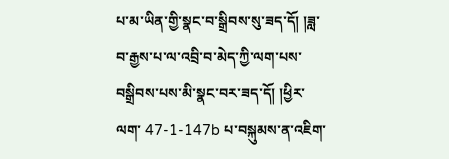པ་མ་ཡིན་གྱི་སྣང་བ་སྒྲིབས་སུ་ཟད་དོ། །ཟླ་བ་རྒྱས་པ་ལ་འབྲི་བ་མེད་ཀྱི་ལག་པས་བསྒྲིབས་པས་མི་སྣང་བར་ཟད་དོ། །ཕྱིར་ལག་ 47-1-147b པ་བསྐུམས་ན་འཇིག་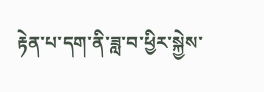རྟེན་པ་དག་ནི་ཟླ་བ་ཕྱིར་སྐྱེས་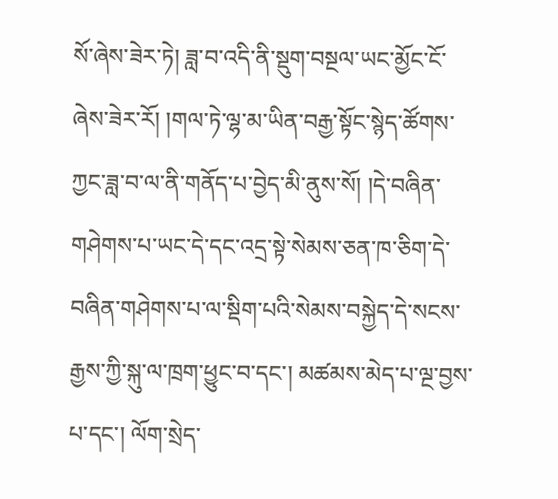སོ་ཞེས་ཟེར་ཏེ། ཟླ་བ་འདི་ནི་སྡུག་བསྔལ་ཡང་མྱོང་ངོ་ཞེས་ཟེར་རོ། །གལ་ཏེ་ལྷ་མ་ཡིན་བརྒྱ་སྟོང་སྙེད་ཚོགས་ཀྱང་ཟླ་བ་ལ་ནི་གནོད་པ་བྱེད་མི་ནུས་སོ། །དེ་བཞིན་ གཤེགས་པ་ཡང་དེ་དང་འདྲ་སྟེ་སེམས་ཅན་ཁ་ཅིག་དེ་བཞིན་གཤེགས་པ་ལ་སྡིག་པའི་སེམས་བསྐྱེད་དེ་སངས་རྒྱས་ཀྱི་སྐུ་ལ་ཁྲག་ཕྱུང་བ་དང་། མཚམས་མེད་པ་ལྔ་བྱས་པ་དང་། ལོག་སྲེད་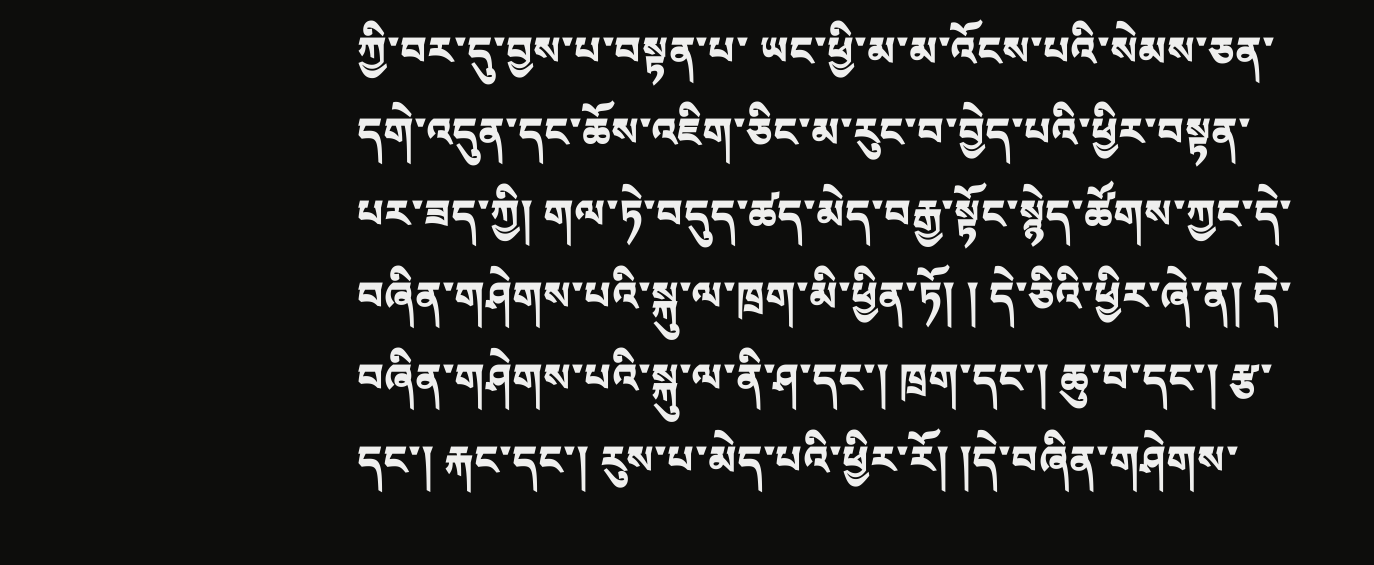ཀྱི་བར་དུ་བྱས་པ་བསྟན་པ་ ཡང་ཕྱི་མ་མ་འོངས་པའི་སེམས་ཅན་དགེ་འདུན་དང་ཆོས་འཇིག་ཅིང་མ་རུང་བ་བྱེད་པའི་ཕྱིར་བསྟན་པར་ཟད་ཀྱི། གལ་ཏེ་བདུད་ཚད་མེད་བརྒྱ་སྟོང་སྙེད་ཚོགས་ཀྱང་དེ་བཞིན་གཤེགས་པའི་སྐུ་ལ་ཁྲག་མི་ཕྱིན་ཏོ། ། དེ་ཅིའི་ཕྱིར་ཞེ་ན། དེ་བཞིན་གཤེགས་པའི་སྐུ་ལ་ནི་ཤ་དང་། ཁྲག་དང་། ཆུ་བ་དང་། རྩ་དང་། རྐང་དང་། རུས་པ་མེད་པའི་ཕྱིར་རོ། །དེ་བཞིན་གཤེགས་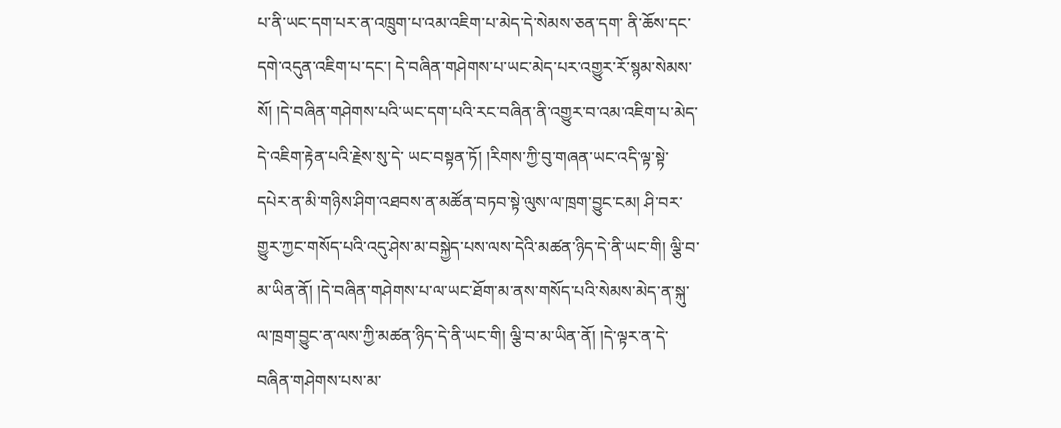པ་ནི་ཡང་དག་པར་ན་འཁྲུག་པ་འམ་འཇིག་པ་མེད་དེ་སེམས་ཅན་དག་ ནི་ཆོས་དང་དགེ་འདུན་འཇིག་པ་དང་། དེ་བཞིན་གཤེགས་པ་ཡང་མེད་པར་འགྱུར་རོ་སྙམ་སེམས་སོ། །དེ་བཞིན་གཤེགས་པའི་ཡང་དག་པའི་རང་བཞིན་ནི་འགྱུར་བ་འམ་འཇིག་པ་མེད་དེ་འཇིག་རྟེན་པའི་རྗེས་སུ་དེ་ ཡང་བསྟན་ཏོ། །རིགས་ཀྱི་བུ་གཞན་ཡང་འདི་ལྟ་སྟེ་དཔེར་ན་མི་གཉིས་ཤིག་འཐབས་ན་མཚོན་བཏབ་སྟེ་ལུས་ལ་ཁྲག་བྱུང་ངམ། ཤི་བར་གྱུར་ཀྱང་གསོད་པའི་འདུ་ཤེས་མ་བསྐྱེད་པས་ལས་དེའི་མཚན་ཉིད་དེ་ནི་ཡང་གི། ལྕི་བ་མ་ཡིན་ནོ། །དེ་བཞིན་གཤེགས་པ་ལ་ཡང་ཐོག་མ་ནས་གསོད་པའི་སེམས་མེད་ན་སྐུ་ལ་ཁྲག་བྱུང་ན་ལས་ཀྱི་མཚན་ཉིད་དེ་ནི་ཡང་གི། ལྕི་བ་མ་ཡིན་ནོ། །དེ་ལྟར་ན་དེ་བཞིན་གཤེགས་པས་མ་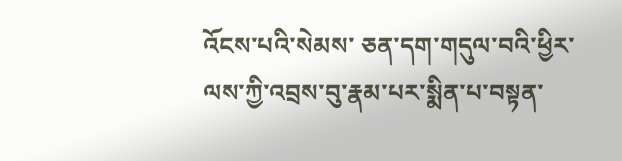འོངས་པའི་སེམས་ ཅན་དག་གདུལ་བའི་ཕྱིར་ལས་ཀྱི་འབྲས་བུ་རྣམ་པར་སྨིན་པ་བསྟན་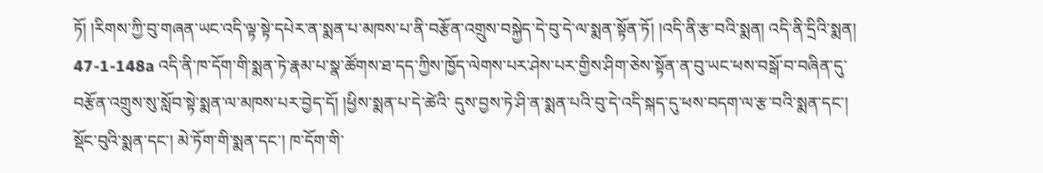ཏོ། །རིགས་ཀྱི་བུ་གཞན་ཡང་འདི་ལྟ་སྟེ་དཔེར་ན་སྨན་པ་མཁས་པ་ནི་བརྩོན་འགྲུས་བསྐྱེད་དེ་བུ་དེ་ལ་སྨན་སྟོན་ཏོ། །འདི་ནི་རྩ་བའི་སྨན། འདི་ནི་དྲིའི་སྨན། 47-1-148a འདི་ནི་ཁ་དོག་གི་སྨན་ཏེ་རྣམ་པ་སྣ་ཚོགས་ཐ་དད་ཀྱིས་ཁྱོད་ལེགས་པར་ཤེས་པར་གྱིས་ཤིག་ཅེས་སྟོན་ན་བུ་ཡང་ཕས་བསྒོ་བ་བཞིན་དུ་བརྩོན་འགྲུས་སུ་སློབ་སྟེ་སྨན་ལ་མཁས་པར་བྱེད་དོ། །ཕྱིས་སྨན་པ་དེ་ཚེའི་ དུས་བྱས་ཏེ་ཤི་ན་སྨན་པའི་བུ་དེ་འདི་སྐད་དུ་ཕས་བདག་ལ་རྩ་བའི་སྨན་དང་། སྡོང་བུའི་སྨན་དང་། མེ་ཏོག་གི་སྨན་དང་། ཁ་དོག་གི་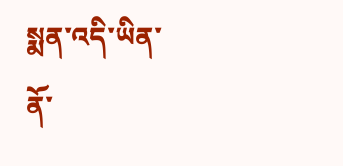སྨན་འདི་ཡིན་ནོ་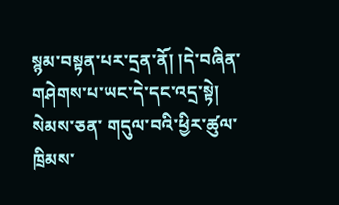སྙམ་བསྟན་པར་དྲན་ནོ། །དེ་བཞིན་གཤེགས་པ་ཡང་དེ་དང་འདྲ་སྟེ། སེམས་ཅན་ གདུལ་བའི་ཕྱིར་ཚུལ་ཁྲིམས་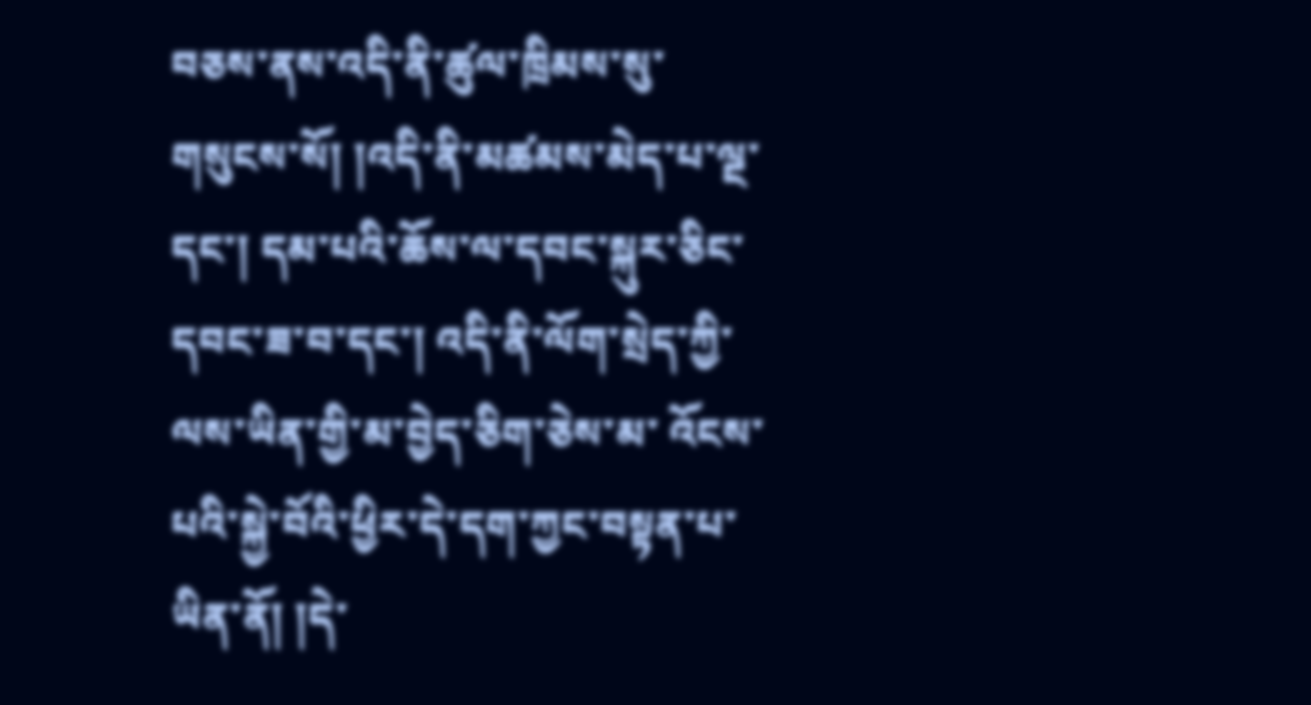བཅས་ནས་འདི་ནི་ཚུལ་ཁྲིམས་སུ་གསུངས་སོ། །འདི་ནི་མཚམས་མེད་པ་ལྔ་དང་། དམ་པའི་ཆོས་ལ་དབང་སྐུར་ཅིང་དབང་ཟ་བ་དང་། འདི་ནི་ལོག་སྲེད་ཀྱི་ལས་ཡིན་གྱི་མ་བྱེད་ཅིག་ཅེས་མ་ འོངས་པའི་སྐྱེ་བོའི་ཕྱིར་དེ་དག་ཀྱང་བསྟན་པ་ཡིན་ནོ། །དེ་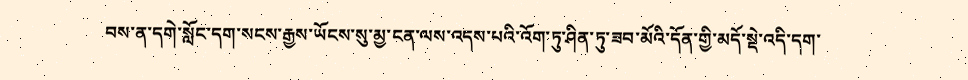བས་ན་དགེ་སློང་དག་སངས་རྒྱས་ཡོངས་སུ་མྱ་ངན་ལས་འདས་པའི་འོག་ཏུ་ཤིན་ཏུ་ཟབ་མོའི་དོན་གྱི་མདོ་སྡེ་འདི་དག་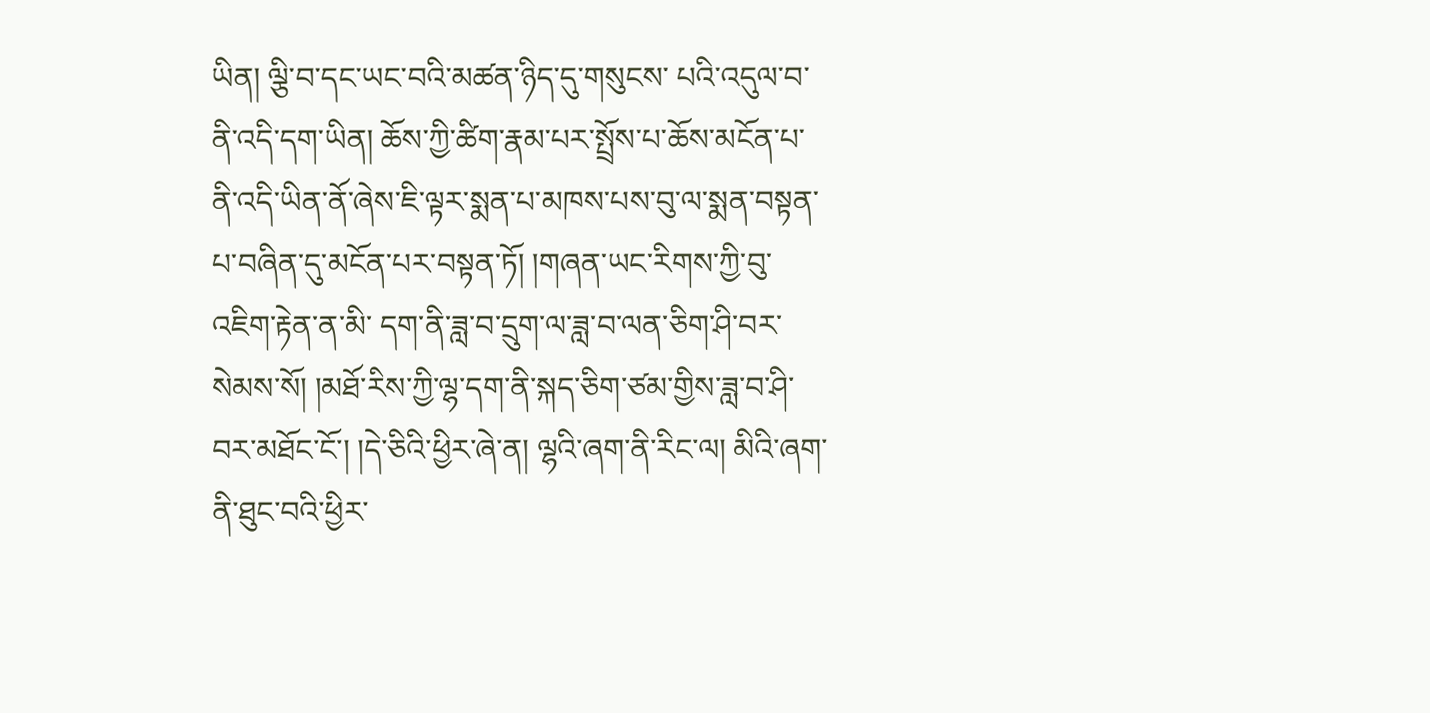ཡིན། ལྕི་བ་དང་ཡང་བའི་མཚན་ཉིད་དུ་གསུངས་ པའི་འདུལ་བ་ནི་འདི་དག་ཡིན། ཆོས་ཀྱི་ཚིག་རྣམ་པར་སྤྲོས་པ་ཆོས་མངོན་པ་ནི་འདི་ཡིན་ནོ་ཞེས་ཇི་ལྟར་སྨན་པ་མཁས་པས་བུ་ལ་སྨན་བསྟན་པ་བཞིན་དུ་མངོན་པར་བསྟན་ཏོ། །གཞན་ཡང་རིགས་ཀྱི་བུ་འཇིག་རྟེན་ན་མི་ དག་ནི་ཟླ་བ་དྲུག་ལ་ཟླ་བ་ལན་ཅིག་ཤི་བར་སེམས་སོ། །མཐོ་རིས་ཀྱི་ལྷ་དག་ནི་སྐད་ཅིག་ཙམ་གྱིས་ཟླ་བ་ཤི་བར་མཐོང་ངོ་། །དེ་ཅིའི་ཕྱིར་ཞེ་ན། ལྷའི་ཞག་ནི་རིང་ལ། མིའི་ཞག་ནི་ཐུང་བའི་ཕྱིར་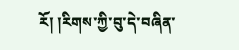རོ། །རིགས་ཀྱི་བུ་དེ་བཞིན་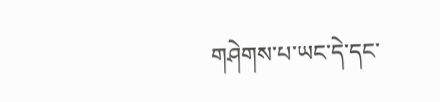གཤེགས་པ་ཡང་དེ་དང་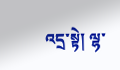འདྲ་སྟེ། ལྷ་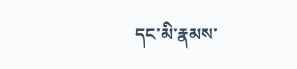དང་མི་རྣམས་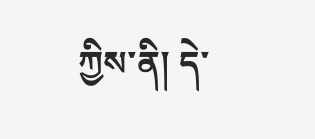ཀྱིས་ནི། དེ་